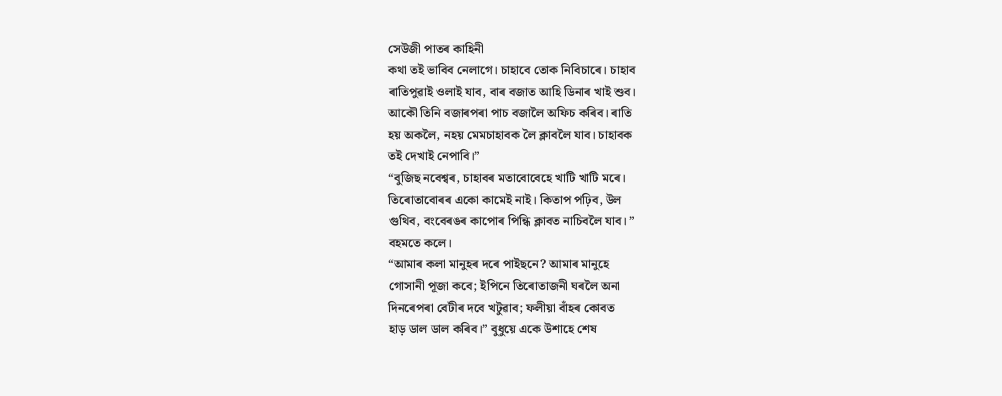সেউজী পাতৰ কাহিনী
কথা তই ভাবিব নেলাগে। চাহাবে তোক নিবিচাৰে। চাহাব
ৰাতিপুৱাই ওলাই যাব, বাৰ বজাত আহি ডিনাৰ খাই শুব।
আকৌ তিনি বজাৰপৰা পাচ বজালৈ অফিচ কৰিব। ৰাতি
হয় অকলৈ, নহয় মেমচাহাবক লৈ ক্লাবলৈ যাব। চাহাবক
তই দেখাই নেপাবি।”
“বুজিছ নবেশ্বৰ, চাহাবৰ মতাবোবেহে খাটি খাটি মৰে।
তিৰোতাবোৰৰ একো কামেই নাই। কিতাপ পঢ়িব, উল
গুথিব, বংবেৰঙৰ কাপোৰ পিন্ধি ক্লাবত নাচিবলৈ যাব। ”
বহমতে কলে।
“আমাৰ কলা মানুহৰ দৰে পাইছনে? আমাৰ মানুহে
গোসানী পূজা কবে; ইপিনে তিৰোতাজনী ঘৰলৈ অনা
দিনৰেপৰা বেটীৰ দবে খটুৱাব; ফলীয়া বাঁহৰ কোবত
হাড় ডাল ডাল কৰিব।” বুধুয়ে একে উশাহে শেষ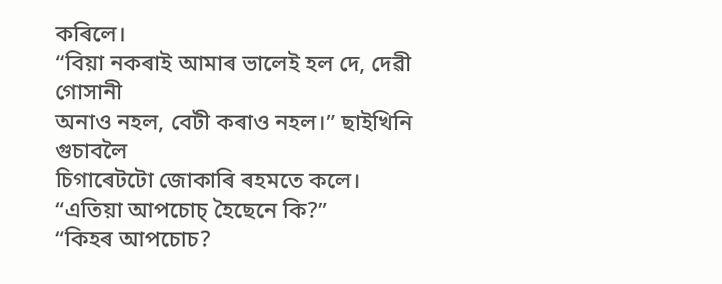কৰিলে।
“বিয়া নকৰাই আমাৰ ভালেই হল দে, দেৱী গোসানী
অনাও নহল, বেটী কৰাও নহল।” ছাইখিনি গুচাবলৈ
চিগাৰেটটো জোকাৰি ৰহমতে কলে।
“এতিয়া আপচোচ্ হৈছেনে কি?”
“কিহৰ আপচোচ?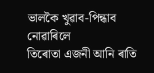ভালকৈ খুৱাব-পিন্ধাব নোৱাৰিলে
তিৰোতা এজনী আনি ৰাতি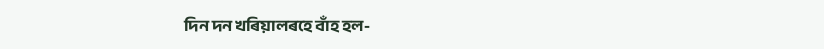দিন দন খৰিয়ালৰহে বাঁহ হল-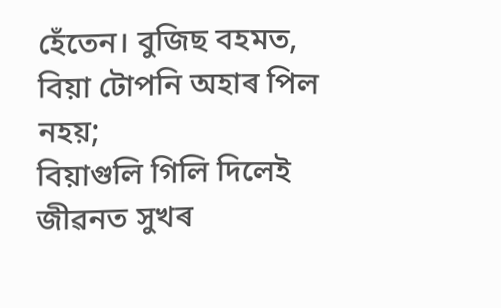হেঁতেন। বুজিছ বহমত, বিয়া টোপনি অহাৰ পিল নহয়;
বিয়াগুলি গিলি দিলেই জীৱনত সুখৰ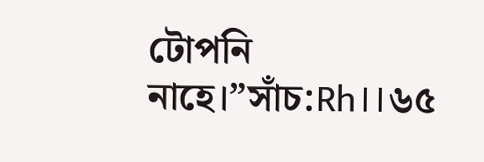টোপনি নাহে।”সাঁচ:Rh।।৬৫